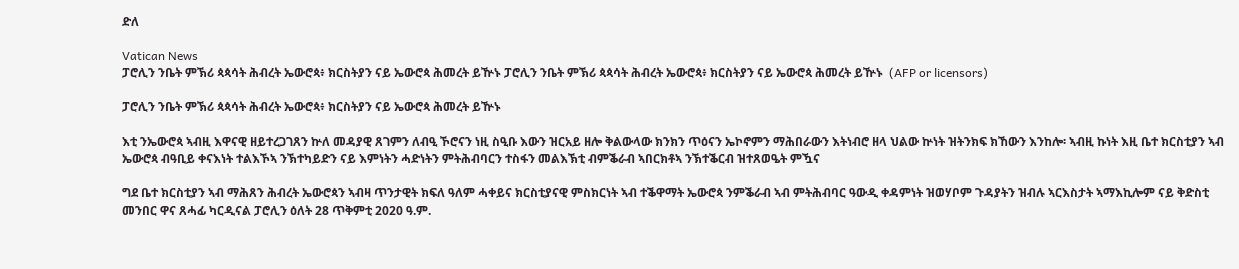ድለ

Vatican News
ፓሮሊን ንቤት ምኽሪ ጳጳሳት ሕብረት ኤውሮጳ፥ ክርስትያን ናይ ኤውሮጳ ሕመረት ይዅኑ ፓሮሊን ንቤት ምኽሪ ጳጳሳት ሕብረት ኤውሮጳ፥ ክርስትያን ናይ ኤውሮጳ ሕመረት ይዅኑ  (AFP or licensors)

ፓሮሊን ንቤት ምኽሪ ጳጳሳት ሕብረት ኤውሮጳ፥ ክርስትያን ናይ ኤውሮጳ ሕመረት ይዅኑ

እቲ ንኤውሮጳ ኣብዚ እዋናዊ ዘይተረጋገጸን ኵለ መዳያዊ ጸገምን ለብዒ ኾሮናን ነዚ ስዒቡ እውን ዝርአይ ዘሎ ቅልውላው ክንክን ጥዕናን ኤኮኖምን ማሕበራውን እትነብሮ ዘላ ህልው ኵነት ዝትንክፍ ክኸውን እንከሎ፡ ኣብዚ ኩነት እዚ ቤተ ክርስቲያን ኣብ ኤውሮጳ ብዓቢይ ቀናእነት ተልእኾኣ ንኽተካይድን ናይ እምነትን ሓድነትን ምትሕብባርን ተስፋን መልእኽቲ ብምቕራብ ኣበርክቶኣ ንኽተቕርብ ዝተጸወዔት ምዃና

ግደ ቤተ ክርስቲያን ኣብ ማሕጸን ሕብረት ኤውሮጳን ኣብዛ ጥንታዊት ክፍለ ዓለም ሓቀይና ክርስቲያናዊ ምስክርነት ኣብ ተቕዋማት ኤውሮጳ ንምቕራብ ኣብ ምትሕብባር ዓውዲ ቀዳምነት ዝወሃቦም ጉዳያትን ዝብሉ ኣርእስታት ኣማእኪሎም ናይ ቅድስቲ መንበር ዋና ጸሓፊ ካርዲናል ፓሮሊን ዕለት 28 ጥቅምቲ 2020 ዓ.ም.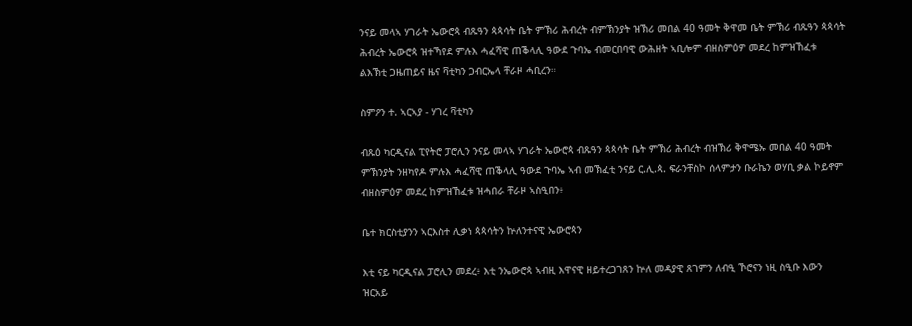ንናይ መላኣ ሃገራት ኤውሮጳ ብጹዓን ጳጳሳት ቤት ምኽሪ ሕብረት ብምኽንያት ዝኽሪ መበል 40 ዓመት ቅዋመ ቤት ምኽሪ ብጹዓን ጳጳሳት ሕብረት ኤውሮጳ ዝተኻየደ ምሉእ ሓፈሻዊ ጠቕላሊ ዓውደ ጉባኤ ብመርበባዊ ውሕዘት ኣቢሎም ብዘስምዕዎ መደረ ከምዝኸፈቱ ልእኽቲ ጋዜጠይና ዜና ቫቲካን ጋብርኤላ ቸራዞ ሓቢረን።

ስምዖን ተ. ኣርኣያ - ሃገረ ቫቲካን

ብጹዕ ካርዲናል ፒየትሮ ፓሮሊን ንናይ መላኣ ሃገራት ኤውሮጳ ብጹዓን ጳጳሳት ቤት ምኽሪ ሕብረት ብዝኽሪ ቅዋሜኡ መበል 40 ዓመት ምኽንያት ንዘካየዶ ምሉእ ሓፈሻዊ ጠቕላሊ ዓውደ ጉባኤ ኣብ መኽፈቲ ንናይ ር.ሊ.ጳ. ፍራንቸስኮ ሰላምታን ቡራኬን ወሃቢ ቃል ኮይኖም ብዘስምዕዎ መደረ ከምዝኸፈቱ ዝሓበራ ቸራዞ ኣስዒበን፥

ቤተ ክርስቲያንን ኣርእስተ ሊቃነ ጳጳሳትን ኵለንተናዊ ኤውሮጳን

እቲ ናይ ካርዲናል ፓሮሊን መደረ፥ እቲ ንኤውሮጳ ኣብዚ እዋናዊ ዘይተረጋገጸን ኵለ መዳያዊ ጸገምን ለብዒ ኾሮናን ነዚ ስዒቡ እውን ዝርአይ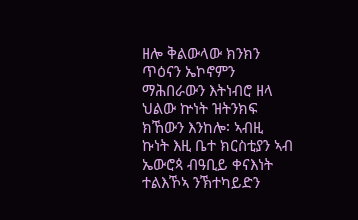ዘሎ ቅልውላው ክንክን ጥዕናን ኤኮኖምን ማሕበራውን እትነብሮ ዘላ ህልው ኵነት ዝትንክፍ ክኸውን እንከሎ፡ ኣብዚ ኩነት እዚ ቤተ ክርስቲያን ኣብ ኤውሮጳ ብዓቢይ ቀናእነት ተልእኾኣ ንኽተካይድን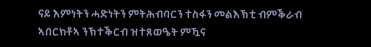ናይ እምነትን ሓድነትን ምትሕብባርን ተስፋን መልእኽቲ ብምቕራብ ኣበርክቶኣ ንኽተቕርብ ዝተጸወዔት ምዃና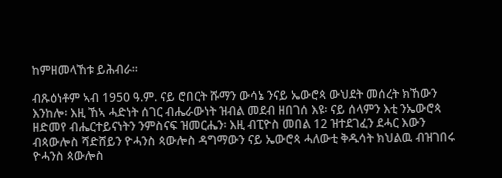ከምዘመላኸቱ ይሕብራ።

ብጹዕነቶም ኣብ 1950 ዓ.ም. ናይ ሮበርት ሹማን ውሳኔ ንናይ ኤውሮጳ ውህደት መሰረት ክኸውን እንከሎ፡ እዚ ኸኣ ሓድነት ሰገር ብሔራውነት ዝብል መደብ ዘበገሰ እዩ፡ ናይ ሰላምን እቲ ንኤውሮጳ ዘድመየ ብሔርተይናነትን ንምስናፍ ዝመርሔን፡ እዚ ብፒዮስ መበል 12 ዝተደገፈን ደሓር እውን ብጳውሎስ ሻድሸይን ዮሓንስ ጳውሎስ ዳግማውን ናይ ኤውሮጳ ሓለውቲ ቅዱሳት ክህልዉ ብዝገበሩ ዮሓንስ ጳውሎስ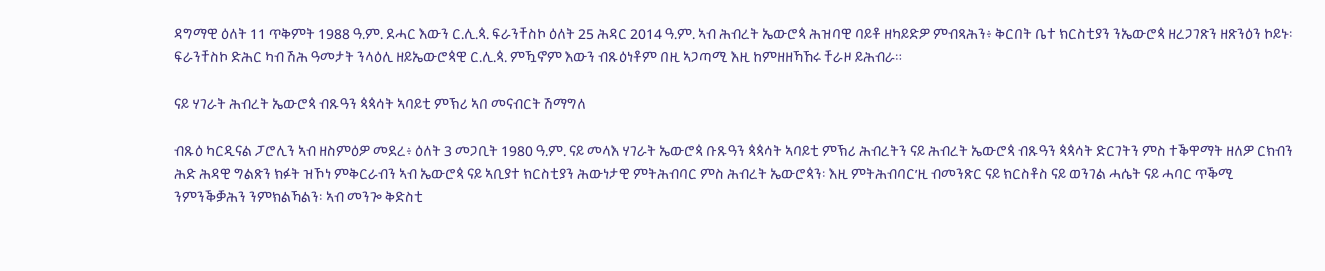ዳግማዊ ዕለት 11 ጥቅምት 1988 ዓ.ም. ደሓር እውን ር.ሊ.ጳ. ፍራንቸስኮ ዕለት 25 ሕዳር 2014 ዓ.ም. ኣብ ሕብረት ኤውሮጳ ሕዝባዊ ባይቶ ዘካይድዎ ምብጻሕን፥ ቅርበት ቤተ ክርስቲያን ንኤውሮጳ ዘረጋገጽን ዘጽንዕን ኮይኑ፡ ፍራንቸስኮ ድሕር ካብ ሽሕ ዓመታት ንላዕሊ ዘይኤውሮጳዊ ር.ሊ.ጳ. ምዃኖም እውን ብጹዕነቶም በዚ ኣጋጣሚ እዚ ከምዘዘኻኸሩ ቸራዞ ይሕብራ።

ናይ ሃገራት ሕብረት ኤውሮጳ ብጹዓን ጳጳሳት ኣባይቲ ምኽሪ ኣበ መናብርት ሽማግለ

ብጹዕ ካርዲናል ፓሮሊን ኣብ ዘስምዕዎ መደረ፥ ዕለት 3 መጋቢት 1980 ዓ.ም. ናይ መላእ ሃገራት ኤውሮጳ ቡጹዓን ጳጳሳት ኣባይቲ ምኽሪ ሕብረትን ናይ ሕብረት ኤውሮጳ ብጹዓን ጳጳሳት ድርገትን ምስ ተቕዋማት ዘለዎ ርክብን ሕድ ሕዳዊ ግልጽን ክፉት ዝኾነ ምቅርራብን ኣብ ኤውሮጳ ናይ ኣቢያተ ክርስቲያን ሕውነታዊ ምትሕብባር ምስ ሕብረት ኤውሮጳን፡ እዚ ምትሕብባር’ዚ ብመንጽር ናይ ክርስቶስ ናይ ወንገል ሓሴት ናይ ሓባር ጥቕሚ ንምንቕቓሕን ንምክልኻልን፡ ኣብ መንጐ ቅድስቲ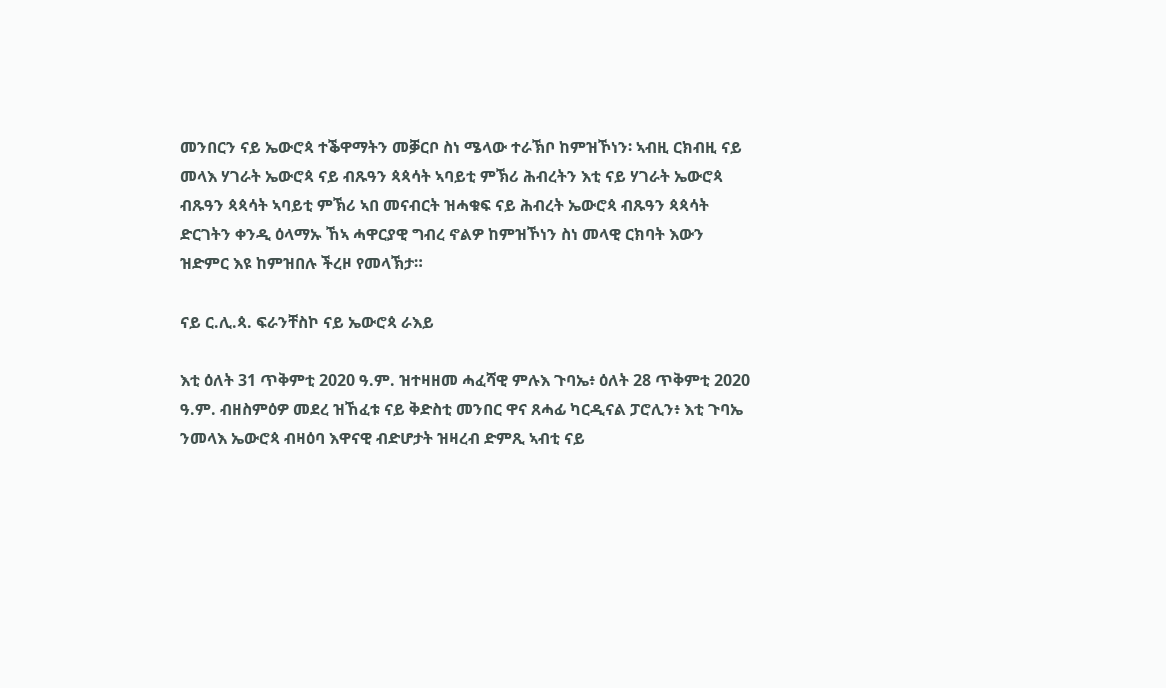መንበርን ናይ ኤውሮጳ ተቕዋማትን መቓርቦ ስነ ሜላው ተራኽቦ ከምዝኾነን፡ ኣብዚ ርክብዚ ናይ መላእ ሃገራት ኤውሮጳ ናይ ብጹዓን ጳጳሳት ኣባይቲ ምኽሪ ሕብረትን እቲ ናይ ሃገራት ኤውሮጳ ብጹዓን ጳጳሳት ኣባይቲ ምኽሪ ኣበ መናብርት ዝሓቁፍ ናይ ሕብረት ኤውሮጳ ብጹዓን ጳጳሳት ድርገትን ቀንዲ ዕላማኡ ኸኣ ሓዋርያዊ ግብረ ኖልዎ ከምዝኾነን ስነ መላዊ ርክባት እውን ዝድምር እዩ ከምዝበሉ ችረዞ የመላኽታ።

ናይ ር.ሊ.ጳ. ፍራንቸስኮ ናይ ኤውሮጳ ራእይ

እቲ ዕለት 31 ጥቅምቲ 2020 ዓ.ም. ዝተዛዘመ ሓፈሻዊ ምሉእ ጉባኤ፥ ዕለት 28 ጥቅምቲ 2020 ዓ.ም. ብዘስምዕዎ መደረ ዝኸፈቱ ናይ ቅድስቲ መንበር ዋና ጸሓፊ ካርዲናል ፓሮሊን፥ እቲ ጉባኤ ንመላእ ኤውሮጳ ብዛዕባ እዋናዊ ብድሆታት ዝዛረብ ድምጺ ኣብቲ ናይ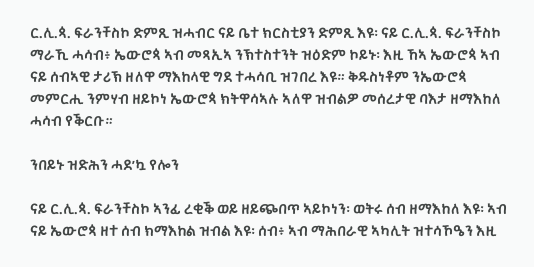ር.ሊ.ጳ. ፍራንቸስኮ ድምጺ ዝሓብር ናይ ቤተ ክርስቲያን ድምጺ እዩ፡ ናይ ር.ሊ.ጳ. ፍራንቸስኮ ማራኺ ሓሳብ፥ ኤውሮጳ ኣብ መጻኢኣ ንኽተስተንት ዝዕድም ኮይኑ፡ እዚ ኸኣ ኤውሮጳ ኣብ ናይ ሰብኣዊ ታሪኽ ዘለዋ ማእከላዊ ግደ ተሓሳቢ ዝገበረ እዩ። ቅዱስነቶም ንኤውሮጳ መምርሒ ንምሃብ ዘይኮነ ኤውሮጳ ክትዋሳኣሉ ኣለዋ ዝብልዎ መሰረታዊ ባእታ ዘማእከለ ሓሳብ የቕርቡ።

ንበይኑ ዝድሕን ሓደ’ኳ የሎን

ናይ ር.ሊ.ጳ. ፍራንቸስኮ ኣንፊ ረቂቕ ወይ ዘይጭበጥ ኣይኮነን፡ ወትሩ ሰብ ዘማእከለ እዩ፡ ኣብ ናይ ኤውሮጳ ዘተ ሰብ ክማእከል ዝብል እዩ፡ ሰብ፥ ኣብ ማሕበራዊ ኣካሊት ዝተሳኾዔን እዚ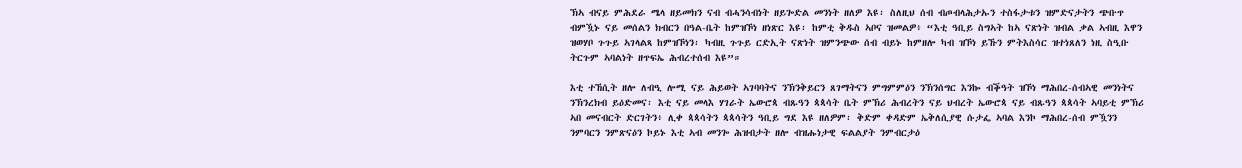ኽኣ ብናይ ምሕደራ ሜላ ዘይመክን ናብ ብሓንሳብነት ዘይጐድል መንነት ዘለዎ እዩ፡ ስለዚህ ሰብ ብጦብላሕታኡን ተስፋታቱን ዝምድናታትን ጭቡጥ ብምዃኑ ናይ መሰልን ክብርን በዓል-ቤት ከምዝኾነ ዘነጽር እዩ፡ ከምቲ ቅዱስ ኣቦና ዝመልዎ፥ “እቲ ዓቢይ ስግኣት ከኣ ናጽነት ዝብል ቃል ኣብዚ እዋን ዝወሃቦ ጉጉይ ኣገላልጻ ከምዝኾነን፡ ካብዚ ጉጉይ ርድኢት ናጽነት ዝምንጭው ሰብ ብይኑ ከምዘሎ ካብ ዝኾነ ይኹን ምትእስሳር ዝተነጸለን ነዚ ስዒቡ ትርጉም ኣባልነት ዘጥፍኤ ሕብረተሰብ እዩ”።

እቲ ተኸሲት ዘሎ ለብዒ ሎሚ ናይ ሕይወት ኣገባባትና ንኽንቅይርን ጸገማትናን ምግምምዕን ንኽንሰግር እንኰ ብቕዓት ዝኾነ ማሕበረ-ሰብኣዊ መንነትና ንኽንረክብ ይዕድመና፡ እቲ ናይ መላእ ሃገራት ኤውሮጳ ብጹዓን ጳጳሳት ቤት ምኽሪ ሕብረትን ናይ ህብረት ኤውሮጳ ናይ ብጹዓን ጳጳሳት ኣባይቲ ምኽሪ ኣበ መናብርት ድርገትን፥ ሊቀ ጳጳሳትን ጳጳሳትን ዓቢይ ግደ እዩ ዘለዎም፡ ቅድም ቀዳድም ኤቅለሲያዊ ሱታፌ ኣባል እንኮ ማሕበረ-ሰብ ምዃንን ንምባርን ንምጽናዕን ኮይኑ እቲ ኣብ መንጐ ሕዝብታት ዘሎ ብዝሑነታዊ ፍልልያት ንምብርታዕ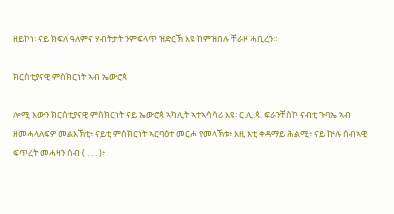ዘይኮነ፡ ናይ ክፍለ ዓለምና ሃብትታት ንምፍላጥ ዝድርኽ እዩ ከምዝበሉ ቸራዞ ሓቢረን።

ክርስቲያናዊ ምስክርነት ኣብ ኤውሮጳ

ሎሚ እውን ክርስቲያናዊ ምስክርነት ናይ ኤውሮጳ ኣካሊት ኣተኣሳሳሪ እዩ፡ ር.ሊ.ጳ. ፍራንቸስኮ ናብቲ ጉባኤ ኣብ ዘመሓላለፍዎ መልእኽቲ፥ ናይቲ ምስክርነት ኣርባዕተ መርሖ የመላኽቱ፥ እዚ እቲ ቀዳማይ ሕልሚ፥ ናይ ኵሉ ሰብኣዊ ፍጥረት መሓዛን ሰብ ( . . . )፥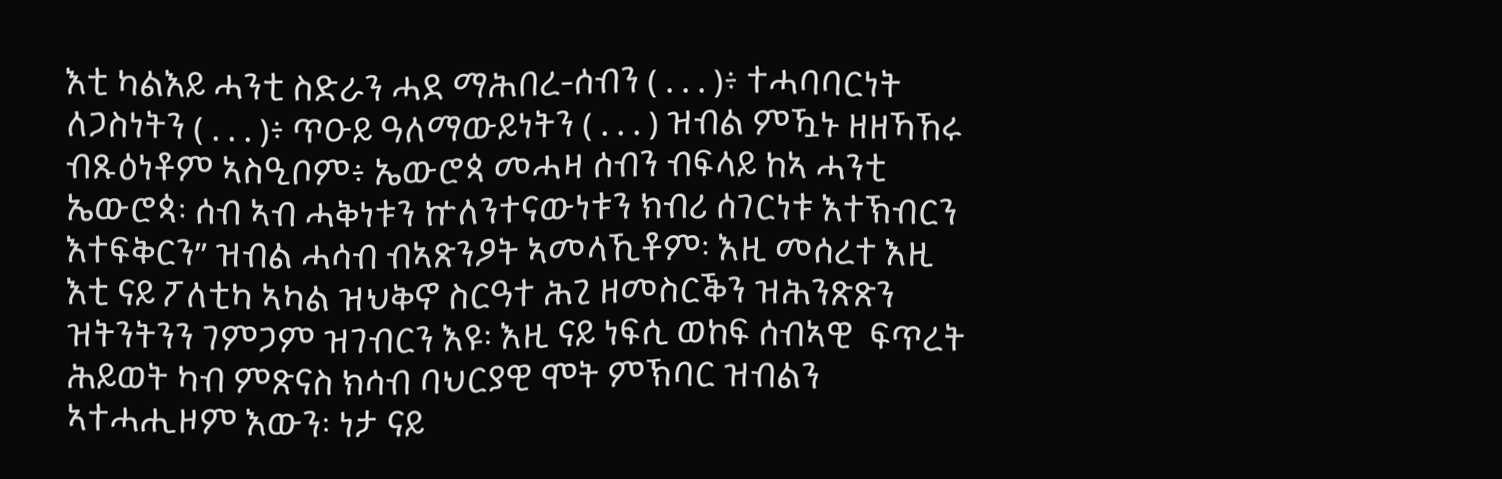እቲ ካልእይ ሓንቲ ስድራን ሓደ ማሕበረ-ሰብን ( . . . )፥ ተሓባባርነት ለጋስነትን ( . . . )፥ ጥዑይ ዓለማውይነትን ( . . . ) ዝብል ምዃኑ ዘዘኻኸሩ ብጹዕነቶም ኣስዒቦም፥ ኤውሮጳ መሓዛ ሰብን ብፍላይ ከኣ ሓንቲ ኤውሮጳ፡ ሰብ ኣብ ሓቅነቱን ኵለንተናውነቱን ክብሪ ሰገርነቱ እተኽብርን እተፍቅርን” ዝብል ሓሳብ ብኣጽንዖት ኣመላኺቶም፡ እዚ መሰረተ እዚ እቲ ናይ ፖለቲካ ኣካል ዝህቅኖ ስርዓተ ሕጊ ዘመስርቕን ዝሕንጽጽን ዝትንትንን ገምጋም ዝገብርን እዩ፡ እዚ ናይ ነፍሲ ወከፍ ሰብኣዊ  ፍጥረት ሕይወት ካብ ምጽናስ ክሳብ ባህርያዊ ሞት ምኽባር ዝብልን ኣተሓሒዞም እውን፡ ነታ ናይ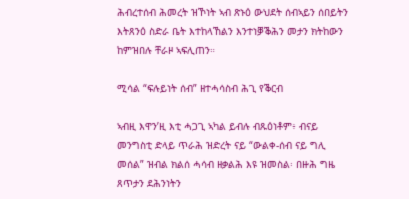ሕብረተሰብ ሕመረት ዝኾነት ኣብ ጽኑዕ ውህደት ሰብኣይን ሰበይትን እትጸንዕ ስድራ ቤት እተከላኸልን እንተነቓቕሕን መታን ክትከውን ከምዝበሉ ቸራዞ ኣፍሊጠን።

ሚሳል “ፍሉይነት ሰብ” ዘተሓሳስብ ሕጊ የቕርብ

ኣብዚ እዋን’ዚ እቲ ሓጋጊ ኣካል ይብሉ ብጹዕነቶም፥ ብናይ መንግስቲ ድላይ ጥራሕ ዝድረት ናይ “ውልቀ-ሰብ ናይ ግሊ መሰል” ዝብል ክልሰ ሓሳብ ዘቃልሕ እዩ ዝመስል፡ በዙሕ ግዜ ጸጥታን ደሕንነትን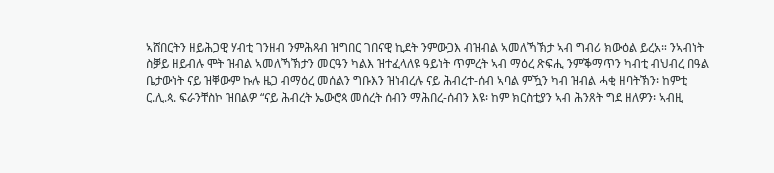ኣሸበርትን ዘይሕጋዊ ሃብቲ ገንዘብ ንምሕጻብ ዝግበር ገበናዊ ኪደት ንምውጋእ ብዝብል ኣመለኻኽታ ኣብ ግብሪ ክውዕል ይረአ። ንኣብነት ስቓይ ዘይብሉ ሞት ዝብል ኣመለኻኽታን መርዓን ካልእ ዝተፈላለዩ ዓይነት ጥምረት ኣብ ማዕረ ጽፍሒ ንምቕማጥን ካብቲ ብህብረ በዓል ቤታውነት ናይ ዝቐውም ኩሉ ዜጋ ብማዕረ መሰልን ግቡእን ዝነብረሉ ናይ ሕብረተ-ሰብ ኣባል ምዃን ካብ ዝብል ሓቂ ዘባትኽን፡ ከምቲ ር.ሊ.ጳ. ፍራንቸስኮ ዝበልዎ “ናይ ሕብረት ኤውሮጳ መሰረት ሰብን ማሕበረ-ሰብን እዩ፡ ከም ክርስቲያን ኣብ ሕንጸት ግደ ዘለዎን፡ ኣብዚ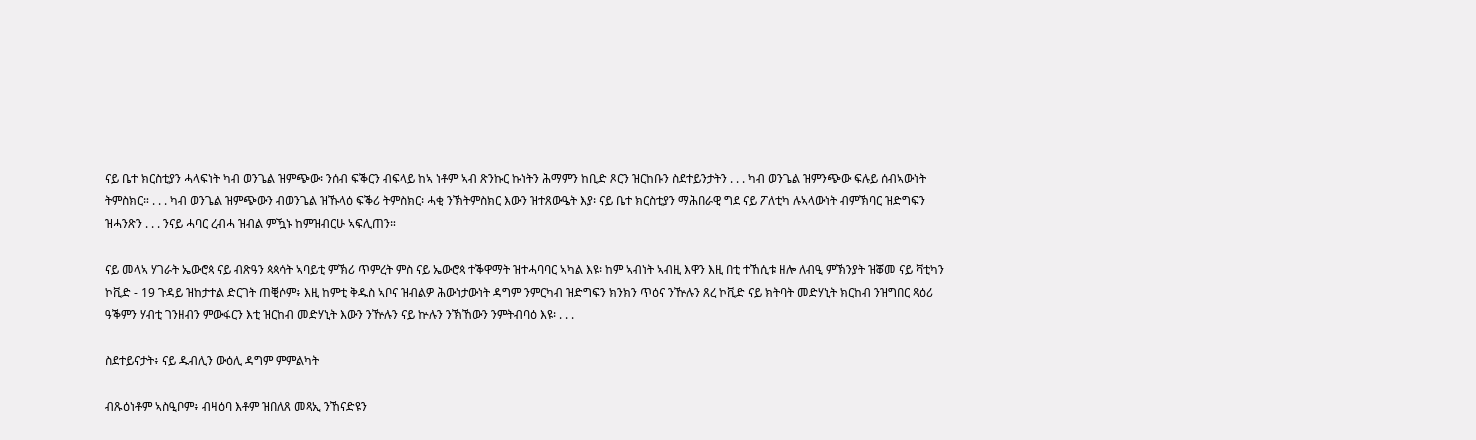ናይ ቤተ ክርስቲያን ሓላፍነት ካብ ወንጌል ዝምጭው፡ ንሰብ ፍቕርን ብፍላይ ከኣ ነቶም ኣብ ጽንኩር ኩነትን ሕማምን ከቢድ ጾርን ዝርከቡን ስደተይንታትን . . . ካብ ወንጌል ዝምንጭው ፍሉይ ሰብኣውነት ትምስክር። . . . ካብ ወንጌል ዝምጭውን ብወንጌል ዝኹላዕ ፍቕሪ ትምስክር፡ ሓቂ ንኽትምስክር እውን ዝተጸውዔት እያ፡ ናይ ቤተ ክርስቲያን ማሕበራዊ ግደ ናይ ፖለቲካ ሉኣላውነት ብምኽባር ዝድግፍን ዝሓንጽን . . . ንናይ ሓባር ረብሓ ዝብል ምዃኑ ከምዝብርሁ ኣፍሊጠን።

ናይ መላኣ ሃገራት ኤውሮጳ ናይ ብጽዓን ጳጳሳት ኣባይቲ ምኽሪ ጥምረት ምስ ናይ ኤውሮጳ ተቕዋማት ዝተሓባባር ኣካል እዩ፡ ከም ኣብነት ኣብዚ እዋን እዚ በቲ ተኸሲቱ ዘሎ ለብዒ ምኽንያት ዝቖመ ናይ ቫቲካን ኮቪድ - 19 ጉዳይ ዝከታተል ድርገት ጠቒሶም፥ እዚ ከምቲ ቅዱስ ኣቦና ዝብልዎ ሕውነታውነት ዳግም ንምርካብ ዝድግፍን ክንክን ጥዕና ንዅሉን ጸረ ኮቪድ ናይ ክትባት መድሃኒት ክርከብ ንዝግበር ጻዕሪ ዓቕምን ሃብቲ ገንዘብን ምውፋርን እቲ ዝርከብ መድሃኒት እውን ንዅሉን ናይ ኵሉን ንኽኸውን ንምትብባዕ እዩ፡ . . .

ስደተይናታት፥ ናይ ዱብሊን ውዕሊ ዳግም ምምልካት

ብጹዕነቶም ኣስዒቦም፥ ብዛዕባ እቶም ዝበለጸ መጻኢ ንኸናድዩን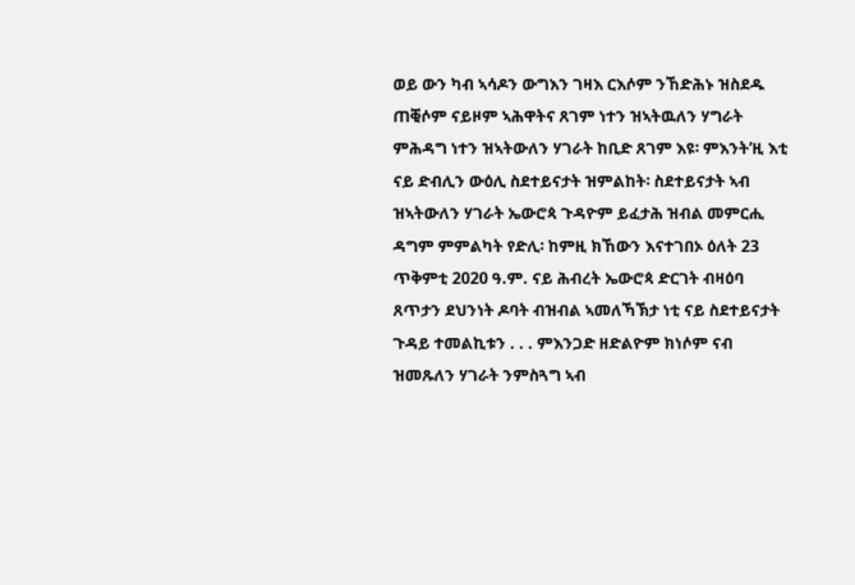ወይ ውን ካብ ኣሳዶን ውግእን ገዛእ ርእሶም ንኸድሕኑ ዝስደዱ ጠቒሶም ናይዞም ኣሕዋትና ጸገም ነተን ዝኣትዉለን ሃግራት ምሕዳግ ነተን ዝኣትውለን ሃገራት ከቢድ ጸገም እዩ፡ ምእንት’ዚ እቲ ናይ ድብሊን ውዕሊ ስደተይናታት ዝምልከት፡ ስደተይናታት ኣብ ዝኣትውለን ሃገራት ኤውሮጳ ጉዳዮም ይፈታሕ ዝብል መምርሒ ዳግም ምምልካት የድሊ፡ ከምዚ ክኸውን እናተገበኦ ዕለት 23 ጥቅምቲ 2020 ዓ.ም. ናይ ሕብረት ኤውሮጳ ድርገት ብዛዕባ ጸጥታን ደህንነት ዶባት ብዝብል ኣመለኻኽታ ነቲ ናይ ስደተይናታት ጉዳይ ተመልኪቱን . . . ምእንጋድ ዘድልዮም ክነሶም ናብ ዝመጹለን ሃገራት ንምስጓግ ኣብ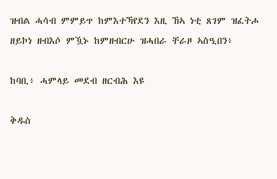ዝብል ሓሳብ ምምይጥ ከምእተኻየደን እዚ ኸኣ ነቲ ጸገም ዝፈትሖ ዘይኮነ ዘብእሶ ምዃኑ ከምዘብርሁ ዝሓበራ ቸራዞ ኣስዒበን፥

ከባቢ፥ ሓምላይ መደብ ዘርብሕ እዩ

ቅዱስ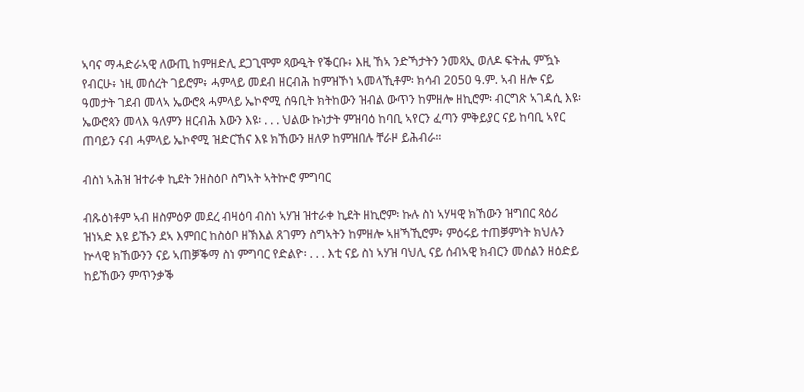ኣባና ማሓድራኣዊ ለውጢ ከምዘድሊ ደጋጊሞም ጻውዒት የቕርቡ፥ እዚ ኸኣ ንድኻታትን ንመጻኢ ወለዶ ፍትሒ ምዃኑ የብርሁ፥ ነዚ መሰረት ገይሮም፥ ሓምላይ መደብ ዘርብሕ ከምዝኾነ ኣመላኺቶም፡ ክሳብ 2050 ዓ.ም. ኣብ ዘሎ ናይ ዓመታት ገደብ መላኣ ኤውሮጳ ሓምላይ ኤኮኖሚ ሰዓቢት ክትከውን ዝብል ውጥን ከምዘሎ ዘኪሮም፡ ብርግጽ ኣገዳሲ እዩ፡ ኤውሮጳን መላእ ዓለምን ዘርብሕ እውን እዩ፡ . . . ህልው ኩነታት ምዝባዕ ከባቢ ኣየርን ፈጣን ምቅይያር ናይ ከባቢ ኣየር ጠባይን ናብ ሓምላይ ኤኮኖሚ ዝድርኸና እዩ ክኸውን ዘለዎ ከምዝበሉ ቸራዞ ይሕብራ።

ብስነ ኣሕዝ ዝተራቀ ኪደት ንዘስዕቦ ስግኣት ኣትኵሮ ምግባር

ብጹዕነቶም ኣብ ዘስምዕዎ መደረ ብዛዕባ ብስነ ኣሃዝ ዝተራቀ ኪደት ዘኪሮም፡ ኩሉ ስነ ኣሃዛዊ ክኸውን ዝግበር ጻዕሪ ዝነኣድ እዩ ይኹን ደኣ እምበር ከስዕቦ ዘኽእል ጸገምን ስግኣትን ከምዘሎ ኣዘኻኺሮም፥ ምዕሩይ ተጠቓምነት ክህሉን ኵላዊ ክኸውንን ናይ ኣጠቓቕማ ስነ ምግባር የድልዮ፡ . . . እቲ ናይ ስነ ኣሃዝ ባህሊ ናይ ሰብኣዊ ክብርን መሰልን ዘዕድይ ከይኸውን ምጥንቃቕ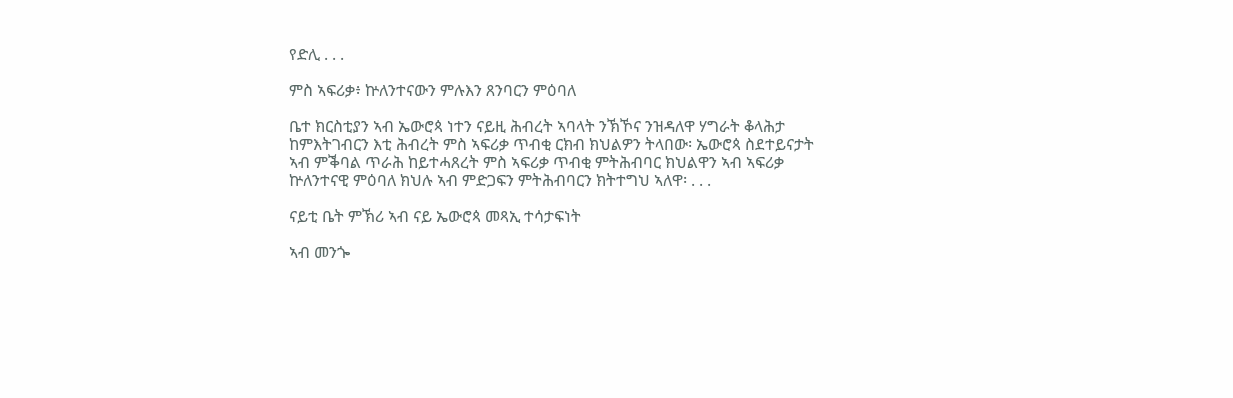የድሊ . . .

ምስ ኣፍሪቃ፥ ኵለንተናውን ምሉእን ጸንባርን ምዕባለ

ቤተ ክርስቲያን ኣብ ኤውሮጳ ነተን ናይዚ ሕብረት ኣባላት ንኽኾና ንዝዳለዋ ሃግራት ቆላሕታ ከምእትገብርን እቲ ሕብረት ምስ ኣፍሪቃ ጥብቂ ርክብ ክህልዎን ትላበው፡ ኤውሮጳ ስደተይናታት ኣብ ምቕባል ጥራሕ ከይተሓጸረት ምስ ኣፍሪቃ ጥብቂ ምትሕብባር ክህልዋን ኣብ ኣፍሪቃ ኵለንተናዊ ምዕባለ ክህሉ ኣብ ምድጋፍን ምትሕብባርን ክትተግህ ኣለዋ፡ . . .

ናይቲ ቤት ምኽሪ ኣብ ናይ ኤውሮጳ መጻኢ ተሳታፍነት

ኣብ መንጐ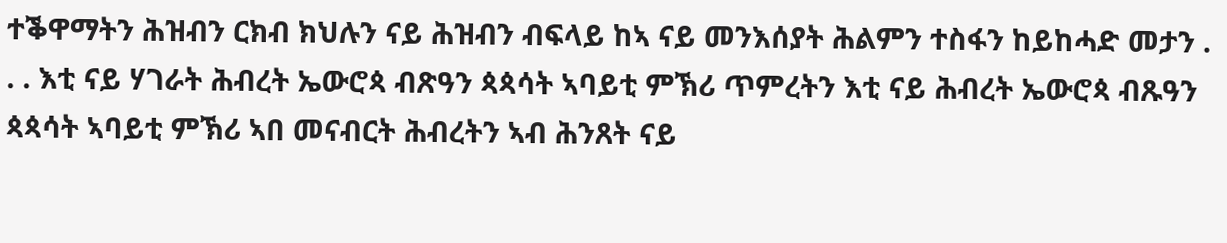ተቕዋማትን ሕዝብን ርክብ ክህሉን ናይ ሕዝብን ብፍላይ ከኣ ናይ መንእሰያት ሕልምን ተስፋን ከይከሓድ መታን . . . እቲ ናይ ሃገራት ሕብረት ኤውሮጳ ብጽዓን ጳጳሳት ኣባይቲ ምኽሪ ጥምረትን እቲ ናይ ሕብረት ኤውሮጳ ብጹዓን ጳጳሳት ኣባይቲ ምኽሪ ኣበ መናብርት ሕብረትን ኣብ ሕንጸት ናይ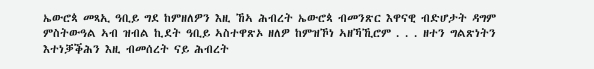ኤውሮጳ መጻኢ ዓቢይ ግደ ከምዘለዎን እዚ ኸኣ ሕብረት ኤውሮጳ ብመንጽር እዋናዊ ብድሆታት ዳግም ምስትውዓል ኣብ ዝብል ኪደት ዓቢይ ኣስተዋጽኦ ዘለዎ ከምዝኾነ ኣዘኻኺሮም . . . ዘተን ግልጽነትን እተነቓቕሕን እዚ ብመሰረት ናይ ሕብረት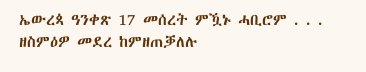ኤውረጳ ዓንቀጽ 17 መሰረት ምዃኑ ሓቢሮም . . . ዘስምዕዎ መደረ ከምዘጠቓለሉ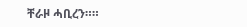ቸራዞ ሓቢረን።።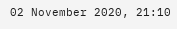02 November 2020, 21:10